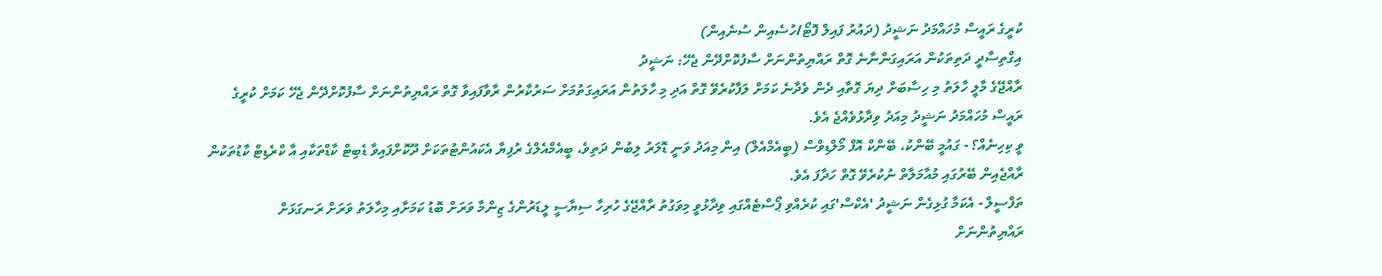ކުރީގެ ރައީސް މުހައްމަދު ނަޝީދު (ދައުރު ފައިލް ފޮޓޯ/ހުސެއިން ސުނެއިން)
އިގްތިސާދީ ދަތިތަކުން އަރައިގަންނާނެ ގޮތް ރައްޔިތުންނަށް ސާފުކޮށްދޭން ޖެހޭ: ނަޝީދު
ރާއްޖޭގެ މާލީ ހާލަތު މި ހިސާބަށް ދިޔަ ގޮތާއި ދެން ވެދާނެ ކަމަށް ލަފާކުރެވޭ ގޮތް އަދި މި ހާލަތުން އަރައިގަތުމަށް ސަރުކާރުން ރާވާފައިވާ ގޮތް ރައްޔިތުންނަށް ސާފުކޮށްދޭން ޖެހޭ ކަމަށް ކުރީގެ ރައީސް މުހައްމަދު ނަޝީދު މިއަދު ވިދާޅުވެއްޖެ އެވެ.
ވީ ކިހިނެއް؟ - ގައުމީ ބޭންކު، ބޭންކް އޮފް މޯލްޑިވްސް (ބީއެމްއެލް) އިން މިއަދު ވަނީ ޑޮލަރު ލިބުން ދަތިވެ، ބީއެމްއެލްގެ ރުފިޔާ އެކައުންޓުތަކަށް ދޫކޮށްފައިވާ ޑެބިޓް ކާޑްތަކާއި އާ ކްރެޑިޓް ކާޑުތަކުން ރާއްޖެއިން ބޭރުގައި މުއާމަލާތް ނުކުރެވޭ ގޮތް ހަދާފަ އެވެ.
ތަފްސީލް - އެކަމާ ގުޅިގެން ނަޝީދު 'އެކްސް'ގައި ކުރެއްވި ޕޯސްޓެއްގައި ވިދާޅުވީ މިވަގުތު ރާއްޖޭގެ ހުރިހާ ސިޔާސީ ލީޑަރުންގެ ޒިންމާ ވަރަށް ބޮޑު ކަމަށާއި މިހާލަތު ވަރަށް ރަނގަޅަށް ރައްޔިތުންނަށް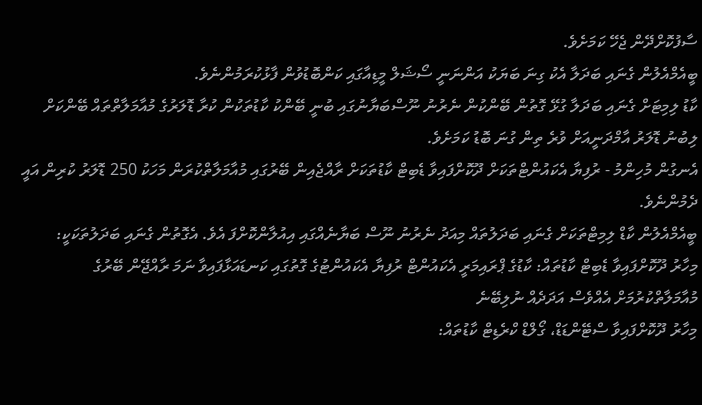ސާފުކޮށްދޭން ޖެހޭ ކަމަށެވެ.
ބީއެމްއެލުން ގެނައި ބަދަލާ އެކު ގިނަ ބަޔަކު އަންނަނީ ސޯޝަލް މީޑިއާގައި ކަންބޮޑުވުން ފާޅުކުރަމުންނެވެ.
ކާޑު ލިމިޓަށް ގެނައި ބަދަލާ ގުޅޭ ގޮތުން ބޭންކުން ނެރުނު ނޫސްބަޔާނުގައި ބުނީ ބޭންކު ކާޑުތަކުން ކުރާ ޑޮލަރުގެ މުއާމަލާތްތައް ބޭންކަށް ލިބުނު ޑޮލަރު އާމްދަނީއަށް ވުރެ ތިން ގުނަ ބޮޑު ކަމަށެވެ.
އެނގުން މުހިންމު - ރުފިޔާ އެކައުންޓްތަކަށް ދޫކޮށްފައިވާ ޑެބިޓް ކާޑުތަކަށް ރާއްޖެއިން ބޭރުގައި މުއާމަލާތްކުރަން މަހަކު 250 ޑޮލަރު ކުރިން އައީ ދެމުންނެވެ.
ބީއެމްއެލުން ކާޑް ލިމިޓްތަކަށް ގެނައި ބަދަލުތައް މިއަދު ނެރުނު ނޫސް ބަޔާނެއްގައި އިއުލާންކޮށްފަ އެވެ. އެގޮތުން ގެނައި ބަދަލުތަކަކީ:
މިހާރު ދޫކޮށްފައިވާ ޑެބިޓް ކާޑުތައް: ކާޑުގެ ޕްރައިމަރީ އެކައުންޓް ރުފިޔާ އެކައުންޓުގެ ގޮތުގައި ކަނޑައަޅާފައިވާ ނަމަ ރާއްޖޭން ބޭރުގެ މުއާމަލާތްކުރުމަށް އެއްވެސް އަދަދެއް ނުލިބޭނެ
މިހާރު ދޫކޮށްފައިވާ ސްޓޭންޑަޑް، ގޯލްޑް ކްރެޑިޓް ކާޑުތައް: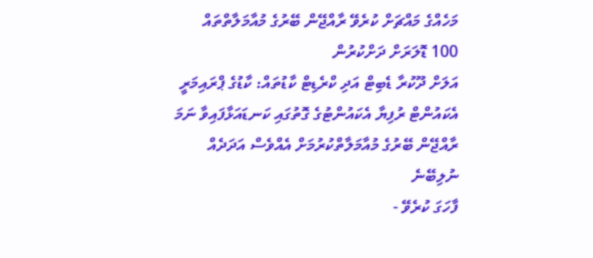މަހެއްގެ މައްޗަށް ކުރެވޭ ރާއްޖޭން ބޭރުގެ މުއާމަލާތްތައް 100 ޑޮލަރަށް ދަށްކުރުން
އަލަށް ދޫކުރާ ޑެބިޓް އަދި ކްރެޑިޓް ކާޑުތައް: ކާޑުގެ ޕްރައިމަރީ އެކައުންޓް ރުފިޔާ އެކައުންޓުގެ ގޮތުގައި ކަނޑައަޅާފައިވާ ނަމަ ރާއްޖޭން ބޭރުގެ މުއާމަލާތްކުރުމަށް އެއްވެސް އަދަދެއް ނުލިބޭނެ
ފާހަގަ ކުރެވޭ -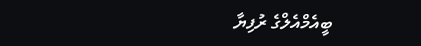ބީއެމްއެލްގެ ރުފިޔާ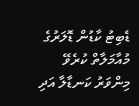ޑެބިޓު ކާޑުން ޑޮލަރުގެ މުއާމަލާތް ކުރެވޭ މިންވަރު ކަނޑާލާ އަދި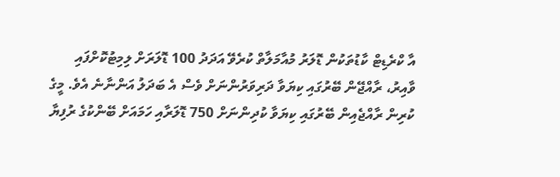އާ ކްރެޑިޓް ކާޑުތަކުން ޑޮލަރު މުއާމަލާތް ކުރެވޭ އަދަދު 100 ޑޮލަރަށް ލިމިޓުކޮށްފައި ވާއިރު، ރާއްޖޭން ބޭރުގައި ކިޔަވާ ދަރިވަރުންނަށް ވެސް އެ ބަދަލު އަންނާނެ އެވެ. މީގެ ކުރިން ރާއްޖެއިން ބޭރުގައި ކިޔަވާ ކުދިންނަށް 750 ޑޮލަރާއި ހަމައަށް ބޭންކުގެ ރުފިޔާ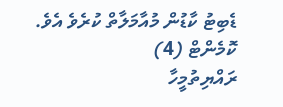ޑެބިޓު ކާޑުން މުއާމަލާތް ކުރެވެ އެވެ.
ކޮމެންޓް (4)
ރައްޔިތުމީހާ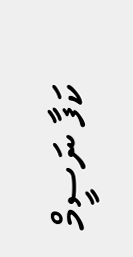ކަފާ ނަސީމް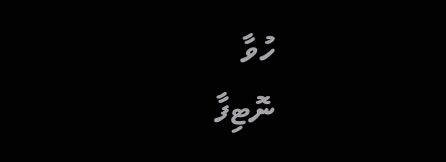ހުވާ
ނޮޓިފާ